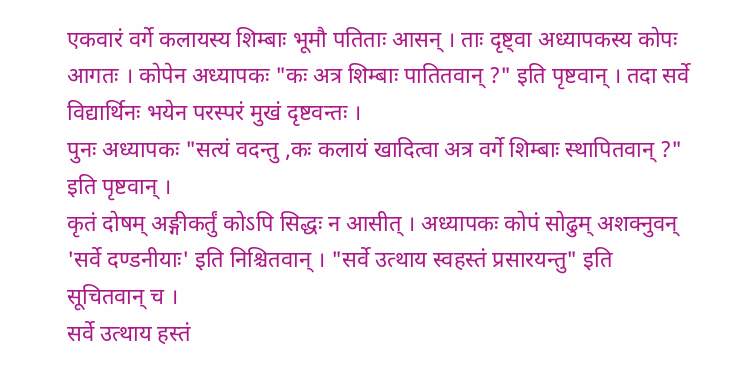एकवारं वर्गे कलायस्य शिम्बाः भूमौ पतिताः आसन् । ताः दृष्ट्वा अध्यापकस्य कोपः आगतः । कोपेन अध्यापकः "कः अत्र शिम्बाः पातितवान् ?" इति पृष्टवान् । तदा सर्वे विद्यार्थिनः भयेन परस्परं मुखं दृष्टवन्तः ।
पुनः अध्यापकः "सत्यं वदन्तु ,कः कलायं खादित्वा अत्र वर्गे शिम्बाः स्थापितवान् ?" इति पृष्टवान् ।
कृतं दोषम् अङ्गीकर्तुं कोऽपि सिद्धः न आसीत् । अध्यापकः कोपं सोढुम् अशक्नुवन् 'सर्वे दण्डनीयाः' इति निश्चितवान् । "सर्वे उत्थाय स्वहस्तं प्रसारयन्तु" इति सूचितवान् च ।
सर्वे उत्थाय हस्तं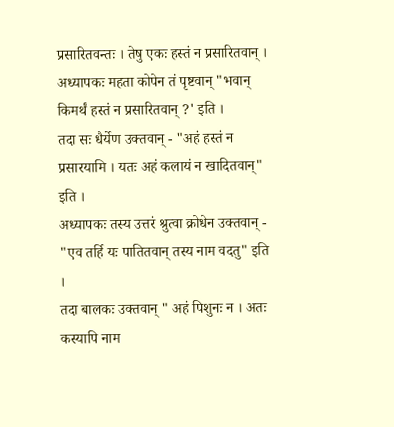प्रसारितवन्तः । तेषु एकः हस्तं न प्रसारितवान् । अध्यापकः महता कोपेन तं पृष्टवान् "भवान् किमर्थं हस्तं न प्रसारितवान् ?' इति ।
तदा सः धैर्येण उक्तवान् - "अहं हस्तं न प्रसारयामि । यतः अहं कलायं न खादितवान्" इति ।
अध्यापकः तस्य उत्तरं श्रुत्वा क्रोधेन उक्तवान् - "एव तर्हि यः पातितवान् तस्य नाम वदतु" इति ।
तदा बालकः उक्तवान् " अहं पिशुनः न । अतः कस्यापि नाम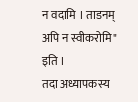न वदामि । ताडनम् अपि न स्वीकरोमि" इति ।
तदा अध्यापकस्य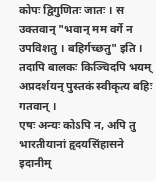कोपः द्विगुणितः जातः । स उक्तवान् "भवान् मम वर्गे न उपविशतु । बहिर्गच्छतु" इति ।
तदापि बालकः किञ्चिदपि भयम् अप्रदर्शयन् पुस्तकं स्वीकृत्य बहिः गतवान् ।
एषः अन्यः कोऽपि न, अपि तु भारतीयानां हृदयसिंहासने इदानीम्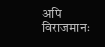अपि विराजमानः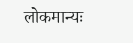लोकमान्यः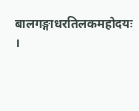बालगङ्गाधरतिलकमहोदयः ।